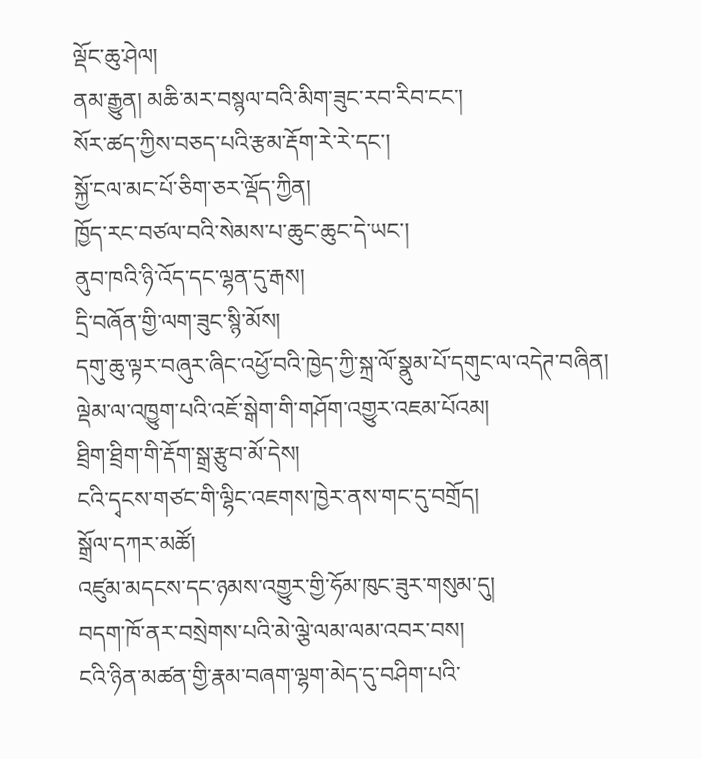ལྡོང་ཆུ་ཤེལ།
ནམ་རྒྱུན། མཆི་མར་བསྙལ་བའི་མིག་ཟུང་རབ་རིབ་ངང་།
སོར་ཚད་ཀྱིས་བཅད་པའི་རྩམ་རྡོག་རེ་རེ་དང་།
སྐྱོ་ངལ་མང་པོ་ཅིག་ཅར་ལྡོད་ཀྱིན།
ཁྱོད་རང་བཙལ་བའི་སེམས་པ་ཆུང་ཆུང་དེ་ཡང་།
ནུབ་ཁའི་ཉི་འོད་དང་ལྷན་དུ་རྒས།
དྲི་བཞོན་གྱི་ལག་ཟུང་སྙི་མོས།
དགུ་ཆུ་ལྟར་བཞུར་ཞིང་འཕྱོ་བའི་ཁྱེད་ཀྱི་སྐྲ་ལོ་སྣུམ་པོ་དགུང་ལ་འདེཊ་བཞིན།
ལྡེམ་ལ་འཁྱུག་པའི་འཇོ་སྒེག་གི་གཤོག་འགྱུར་འཇམ་པོའམ།
ཐྲིག་ཐྲིག་གི་རྡོག་སྒྲ་རྩུབ་མོ་དེས།
ངའི་དྭངས་གཙང་གི་ལྷིང་འཇགས་ཁྱེར་ནས་གང་དུ་བགྲོད།
སྒྲོལ་དཀར་མཚོ།
འཛུམ་མདངས་དང་ཉམས་འགྱུར་གྱི་ཧོམ་ཁུང་ཟུར་གསུམ་དུ།
བདག་ཁོ་ནར་བསྲེགས་པའི་མེ་ལྕེ་ལམ་ལམ་འབར་བས།
ངའི་ཉིན་མཚན་གྱི་རྣམ་བཞག་ལྷག་མེད་དུ་བཤིག་པའི་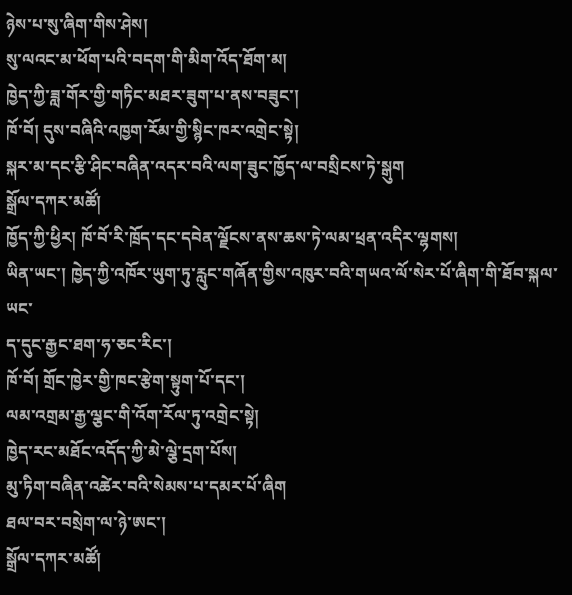ཉེས་པ་སུ་ཞིག་གིས་ཤེས།
སུ་ལའང་མ་ཕོག་པའི་བདག་གི་མིག་འོད་ཐོག་མ།
ཁྱེད་ཀྱི་ཟླ་གོར་གྱི་གཏིང་མཐར་ཟུག་པ་ནས་བཟུང་།
ཁོ་བོ། དུས་བཞིའི་འཁྱག་རོམ་གྱི་སྙིང་ཁར་འགྲེང་སྟེ།
སྐར་མ་དང་རྩི་ཤིང་བཞིན་འདར་བའི་ལག་ཟུང་ཁྱོད་ལ་བསྲིངས་ཏེ་སྒུག
སྒྲོལ་དཀར་མཚོ།
ཁྱོད་ཀྱི་ཕྱིར། ཁོ་བོ་རི་ཁྲོད་དང་དབེན་ལྗོངས་ནས་ཆས་ཏེ་ལམ་ཕྲན་འདིར་ལྷགས།
ཡིན་ཡང་། ཁྱེད་ཀྱི་འཁོར་ཡུག་ཏུ་རླུང་གཞོན་གྱིས་འཁུར་བའི་གཡའ་ལོ་སེར་པོ་ཞིག་གི་ཐོབ་སྐལ་ཡང་
ད་དུང་རྒྱང་ཐག་ཧ་ཅང་རིང་།
ཁོ་བོ། གྲོང་ཁྱེར་གྱི་ཁང་རྩེག་སྟུག་པོ་དང་།
ལམ་འགྲམ་རྒྱ་ལྕང་གི་འོག་རོལ་ཏུ་འགྲེང་སྟེ།
ཁྱེད་རང་མཐོང་འདོད་ཀྱི་མེ་ལྕེ་དྲག་པོས།
མུ་ཏིག་བཞིན་འཚེར་བའི་སེམས་པ་དམར་པོ་ཞིག
ཐལ་བར་བསྲེག་ལ་ཉེ་ཨང་།
སྒྲོལ་དཀར་མཚོ།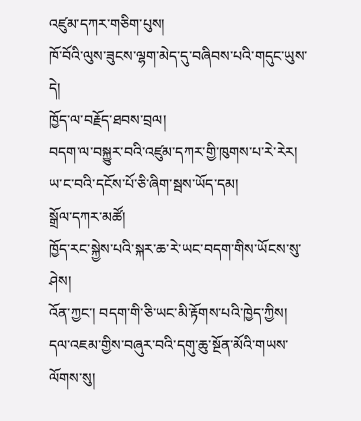འཛུམ་དཀར་གཅིག་པུས།
ཁོ་བོའི་ལུས་ཟུངས་ལྷག་མེད་དུ་བཞིབས་པའི་གདུང་ཡུས་དེ།
ཁྱོད་ལ་བརྗོད་ཐབས་བྲལ།
བདག་ལ་བསྐྱུར་བའི་འཛུམ་དཀར་གྱི་ཁུགས་པ་རེ་རེར།
ཡ་ང་བའི་དངོས་པོ་ཅི་ཞིག་སྦས་ཡོད་དམ།
སྒྲོལ་དཀར་མཚོ།
ཁྱོད་རང་སྐྱེས་པའི་སྐར་ཆ་རེ་ཡང་བདག་གིས་ཡོངས་སུ་ཤེས།
འོན་ཀྱང་། བདག་གི་ཅི་ཡང་མི་རྟོགས་པའི་ཁྱེད་ཀྱིས།
དལ་འཇམ་གྱིས་བཞུར་བའི་དགུ་ཆུ་སྔོན་མོའི་གཡས་ལོགས་སུ།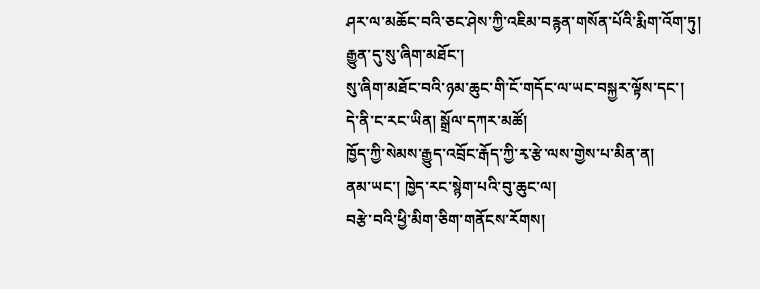ཤར་ལ་མཆོང་བའི་ཅང་ཤེས་ཀྱི་འཇིམ་བརྙན་གསོན་པོའི་རྨིག་འོག་ཏུ།
རྒྱུན་དུ་སུ་ཞིག་མཐོང་།
སུ་ཞིག་མཐོང་བའི་ཉམ་ཆུང་གི་ངོ་གདོང་ལ་ཡང་བསྐྱར་ལྟོས་དང་།
དེ་ནི་ང་རང་ཡིན། སྒྲོལ་དཀར་མཚོ།
ཁྱོད་ཀྱི་སེམས་རྒྱུད་འབྲོང་རྒོད་ཀྱི་རྭ་རྩེ་ལས་གྱེས་པ་མིན་ན།
ནམ་ཡང་། ཁྱེད་རང་སྙེག་པའི་བུ་ཆུང་ལ།
བརྩེ་བའི་ཕྱི་མིག་ཅིག་གནོངས་རོགས།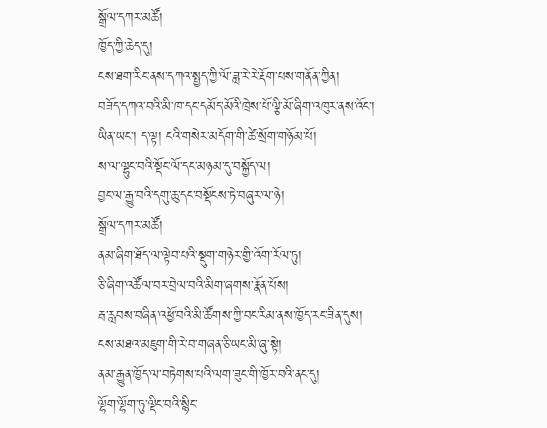སྒྲོལ་དཀར་མཚོ།
ཁྱོད་ཀྱི་ཆེད་དུ།
ངས་ཐག་རིང་ནས་དཀའ་སྤྱད་ཀྱི་ལོ་ཟླ་རེ་རེ་རྡོག་པས་གནོན་ཀྱིན།
བཟོད་དཀའ་བའི་མི་ཁ་དང་དམོད་མོའི་ཁྲེས་པོ་ལྕི་མོ་ཞིག་འཁུར་ནས་འོང་།
ཡིན་ཡང་། ད་ལྟ། ངའི་གསེར་མདོག་གི་ཚེ་སྲོག་གཉོམ་པོ།
ས་ལ་ལྷུང་བའི་སྡོང་ལོ་དང་མཉམ་དུ་བསྐྱོད་ལ།
བྱང་ལ་རྒྱུ་བའི་དགུ་ཆུ་དང་བསྡོངས་ཏེ་བཞུར་ལ་ཉེ།
སྒྲོལ་དཀར་མཚོ།
ནམ་ཞིག་ཐོད་ལ་ལྟེབ་པའི་སྡུག་གཉེར་གྱི་འོག་རོལ་ཏུ།
ཅི་ཞིག་འཚོལ་བར་བྲེལ་བའི་མིག་ཞགས་རྣོན་པོས།
རྦ་རླབས་བཞིན་འཕྱོ་བའི་མི་ཚོགས་ཀྱི་བང་རིམ་ནས་ཁྱོད་རང་ཟིན་དུས།
ངས་མཐའ་མཇུག་གི་རེ་བ་གཞན་ཅི་ཡང་མི་ཞུ་སྟེ།
ནམ་རྒྱུན་ཁྱོད་ལ་བཏེགས་པའི་ལག་ཟུང་གི་ཁྱོར་བའི་ནང་དུ།
ལྷོག་ལྷོག་ཏུ་ལྡིང་བའི་སྙིང་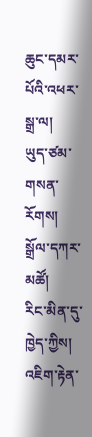ཆུང་དམར་པོའི་འཕར་སྒྲ་ལ།
ཡུད་ཙམ་གསན་རོགས།
སྒྲོལ་དཀར་མཚོ།
རིང་མིན་དུ་ཁྱེད་ཀྱིས། འཇིག་རྟེན་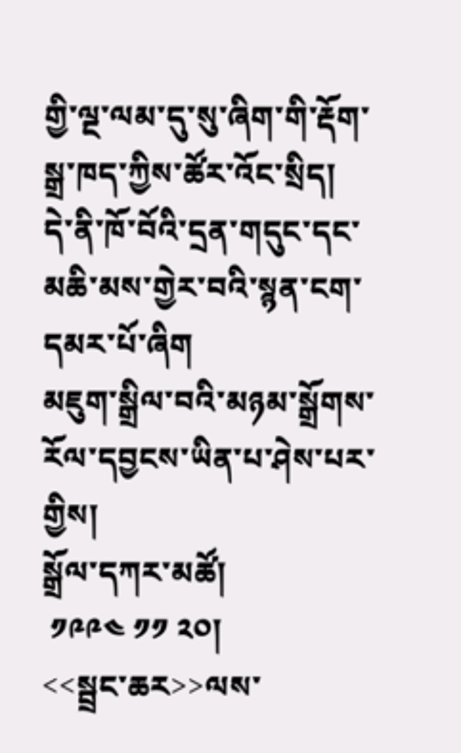གྱི་ལྔ་ལམ་དུ་སུ་ཞིག་གི་རྡོག་སྒྲ་ཁད་ཀྱིས་ཚོར་འོང་སྲིད།
དེ་ནི་ཁོ་བོའི་དྲན་གདུང་དང་མཆི་མས་གྱེར་བའི་སྙན་ངག་དམར་པོ་ཞིག
མཇུག་སྒྲིལ་བའི་མཉམ་སྒྲོགས་རོལ་དབྱངས་ཡིན་པ་ཤེས་པར་གྱིས།
སྒྲོལ་དཀར་མཚོ།
 ༡༩༩༤ ༡༡ ༢༠།
<<སྦྲང་ཆར>>ལས་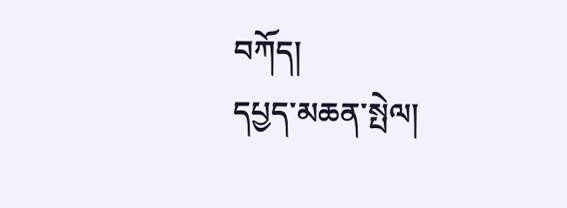བཀོད།
དཔྱད་མཆན་སྤེལ།